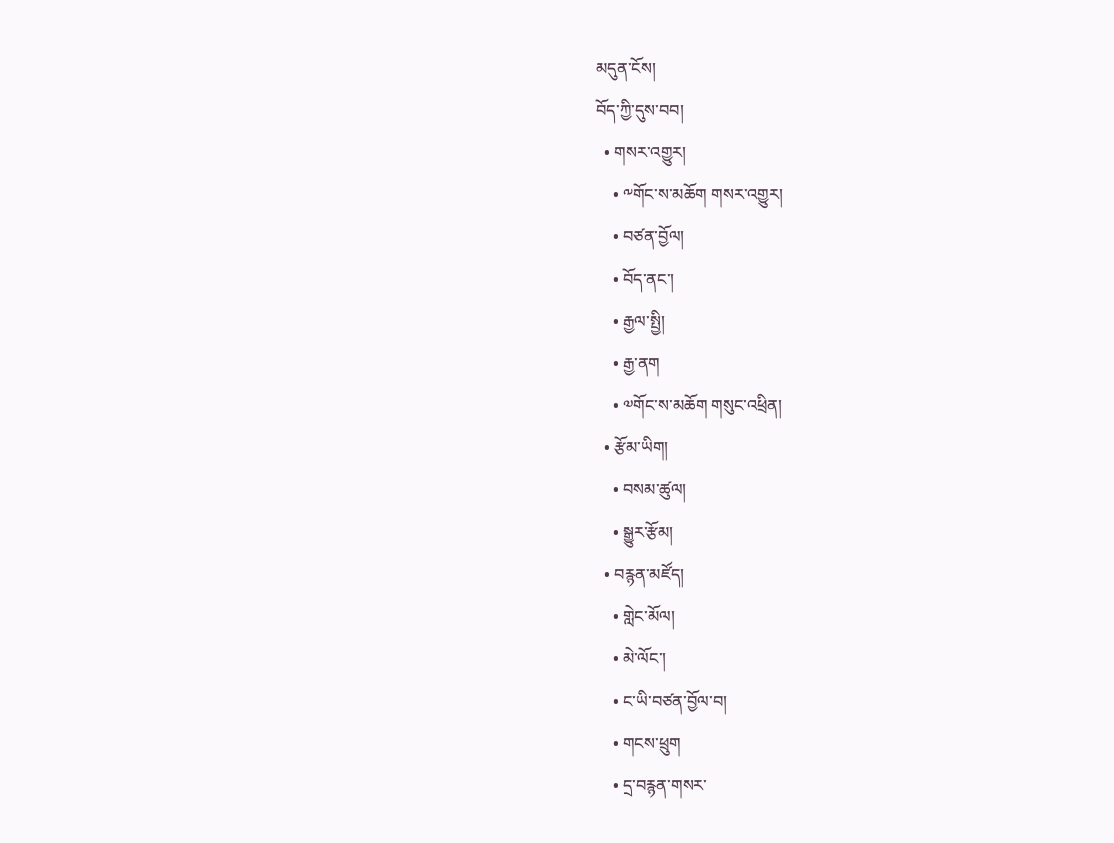མདུན་ངོས།
བོད་ཀྱི་དུས་བབ།
  • གསར་འགྱུར།
    • ༸གོང་ས་མཆོག གསར་འགྱུར།
    • བཙན་བྱོལ།
    • བོད་ནང་།
    • རྒྱལ་སྤྱི།
    • རྒྱ་ནག
    • ༧གོང་ས་མཆོག གསུང་འཕྲིན།
  • རྩོམ་ཡིག།
    • བསམ་ཚུལ།
    • སྒྱུར་རྩོམ།
  • བརྙན་མཛོད།
    • གླེང་མོལ།
    • མེ་ལོང་།
    • ང་ཡི་བཙན་བྱོལ་བ།
    • གངས་ཕྲུག
    • དྲ་བརྙན་གསར་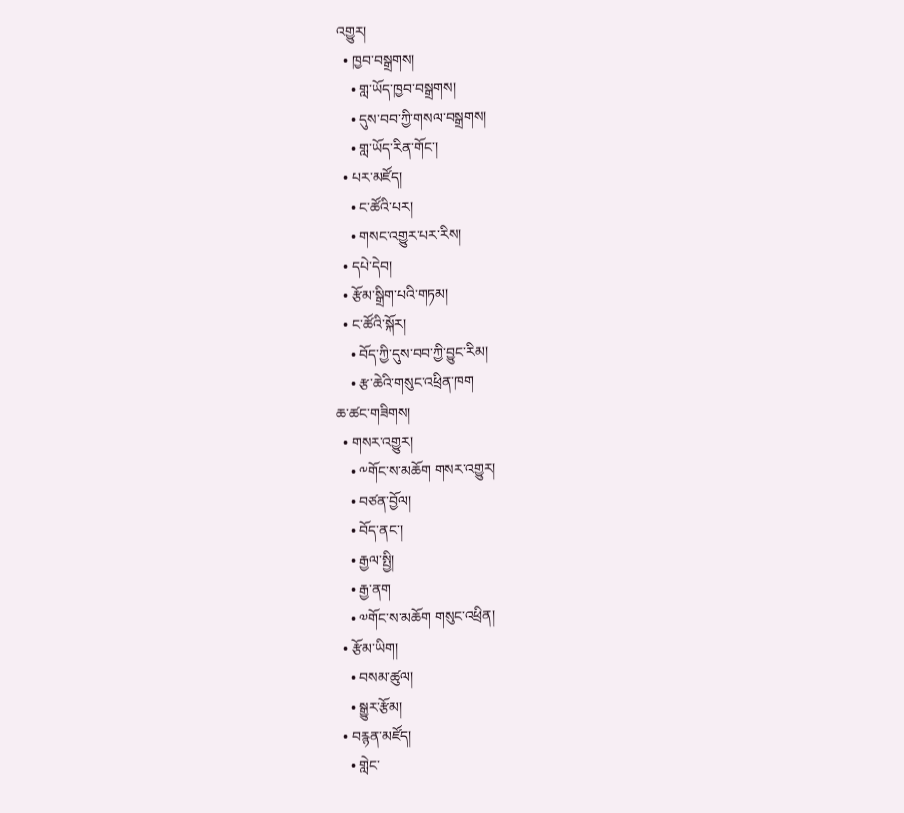འགྱུར།
  • ཁྱབ་བསྒྲགས།
    • གླ་ཡོད་ཁྱབ་བསྒྲགས།
    • དུས་བབ་ཀྱི་གསལ་བསྒྲགས།
    • གླ་ཡོད་རིན་གོང་།
  • པར་མཛོད།
    • ང་ཚོའི་པར།
    • གསང་འགྱུར་པར་རིས།
  • དཔེ་དེབ།
  • རྩོམ་སྒྲིག་པའི་གཏམ།
  • ང་ཚོའི་སྐོར།
    • བོད་ཀྱི་དུས་བབ་ཀྱི་བྱུང་རིམ།
    • རྩ་ཆེའི་གསུང་འཕྲིན་ཁག
ཆ་ཚང་གཟིགས།
  • གསར་འགྱུར།
    • ༸གོང་ས་མཆོག གསར་འགྱུར།
    • བཙན་བྱོལ།
    • བོད་ནང་།
    • རྒྱལ་སྤྱི།
    • རྒྱ་ནག
    • ༧གོང་ས་མཆོག གསུང་འཕྲིན།
  • རྩོམ་ཡིག།
    • བསམ་ཚུལ།
    • སྒྱུར་རྩོམ།
  • བརྙན་མཛོད།
    • གླེང་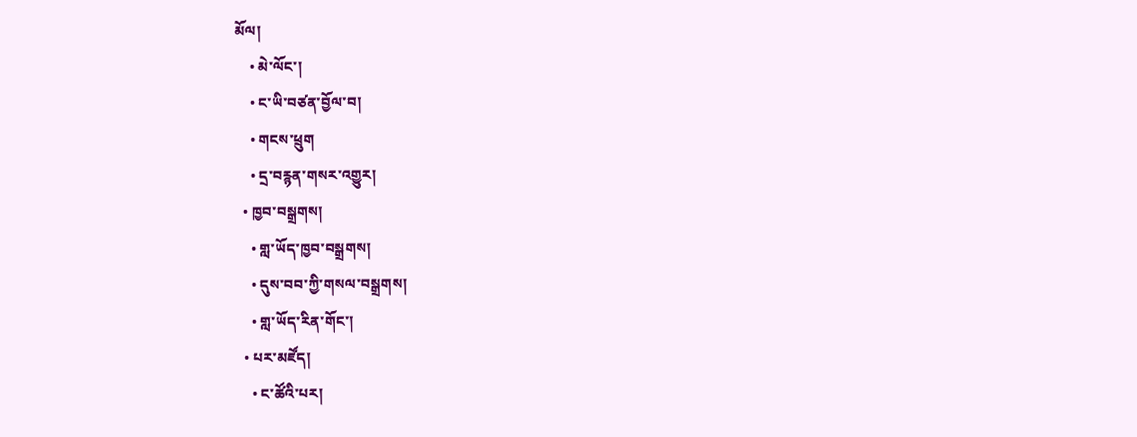མོལ།
    • མེ་ལོང་།
    • ང་ཡི་བཙན་བྱོལ་བ།
    • གངས་ཕྲུག
    • དྲ་བརྙན་གསར་འགྱུར།
  • ཁྱབ་བསྒྲགས།
    • གླ་ཡོད་ཁྱབ་བསྒྲགས།
    • དུས་བབ་ཀྱི་གསལ་བསྒྲགས།
    • གླ་ཡོད་རིན་གོང་།
  • པར་མཛོད།
    • ང་ཚོའི་པར།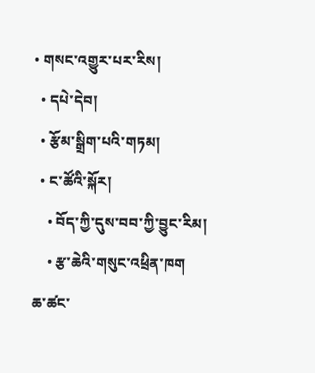• གསང་འགྱུར་པར་རིས།
  • དཔེ་དེབ།
  • རྩོམ་སྒྲིག་པའི་གཏམ།
  • ང་ཚོའི་སྐོར།
    • བོད་ཀྱི་དུས་བབ་ཀྱི་བྱུང་རིམ།
    • རྩ་ཆེའི་གསུང་འཕྲིན་ཁག
ཆ་ཚང་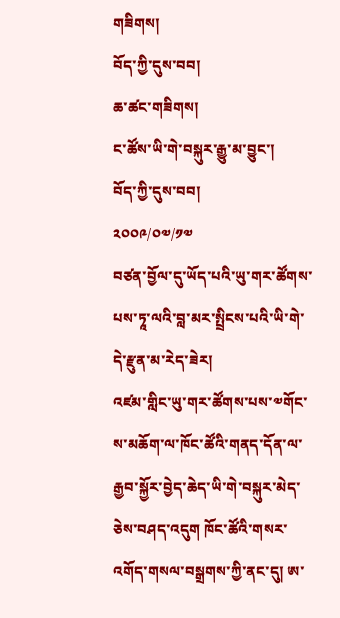གཟིགས།
བོད་ཀྱི་དུས་བབ།
ཆ་ཚང་གཟིགས།
ང་ཚོས་ཡི་གེ་བསྐུར་རྒྱུ་མ་བྱུང་།
བོད་ཀྱི་དུས་བབ།
༢༠༠༩/༠༧/༡༧
བཙན་བྱོལ་དུ་ཡོད་པའི་ཡུ་གར་ཚོགས་པས་ཏཱ་ལའི་བླ་མར་སྤྲིངས་པའི་ཡི་གེ་དེ་རྫུན་མ་རེད་ཟེར།
འཛམ་གླིང་ཡུ་གར་ཚོགས་པས་༧གོང་ས་མཆོག་ལ་ཁོང་ཚོའི་གནད་དོན་ལ་རྒྱབ་སྐྱོར་བྱེད་ཆེད་ཡི་གེ་བསྐུར་མེད་ཅེས་བཤད་འདུག ཁོང་ཚོའི་གསར་འགོད་གསལ་བསྒྲགས་ཀྱི་ནང་དུ། ཨ་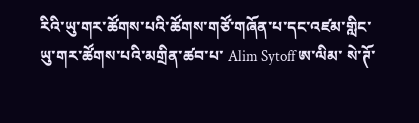རིའི་ཡུ་གར་ཚོགས་པའི་ཚོགས་གཙོ་གཞོན་པ་དང་འཛམ་གླིང་ཡུ་གར་ཚོགས་པའི་མགྲིན་ཚབ་པ་ Alim Sytoff ཨ་ལིམ་ སེ་ཊོ་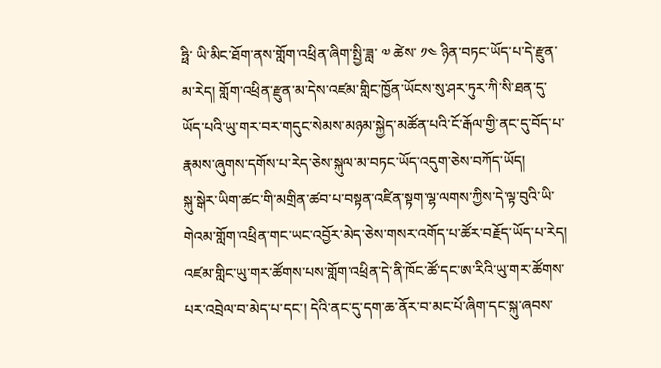ཧྥི་ ཡི་མིང་ཐོག་ནས་གློག་འཕྲིན་ཞིག་སྤྱི་ཟླ་ ༧ ཚེས་ ༡༤ ཉིན་བཏང་ཡོད་པ་དེ་རྫུན་མ་རེད། གློག་འཕྲིན་རྫུན་མ་དེས་འཛམ་གླིང་ཁྱོན་ཡོངས་སུ་ཤར་ཏུར་ཀི་སི་ཐན་དུ་ཡོད་པའི་ཡུ་གར་བར་གདུང་སེམས་མཉམ་སྐྱེད་མཚོན་པའི་ངོ་རྒོལ་གྱི་ནང་དུ་བོད་པ་རྣམས་ཞུགས་དགོས་པ་རེད་ཅེས་སྐུལ་མ་བཏང་ཡོད་འདུག་ཅེས་བཀོད་ཡོད།
སྐུ་སྒེར་ཡིག་ཚང་གི་མགྲིན་ཚབ་པ་བསྟན་འཛིན་སྟག་ལྷ་ལགས་ཀྱིས་དེ་ལྟ་བུའི་ཡི་གེའམ་གློག་འཕྲིན་གང་ཡང་འབྱོར་མེད་ཅེས་གསར་འགོད་པ་ཚོར་བརྗོད་ཡོད་པ་རེད།
འཛམ་གླིང་ཡུ་གར་ཚོགས་པས་གློག་འཕྲིན་དེ་ནི་ཁོང་ཚོ་དང་ཨ་རིའི་ཡུ་གར་ཚོགས་པར་འབྲེལ་བ་མེད་པ་དང་། དེའི་ནང་དུ་དག་ཆ་ནོར་བ་མང་པོ་ཞིག་དང་སྐུ་ཞབས་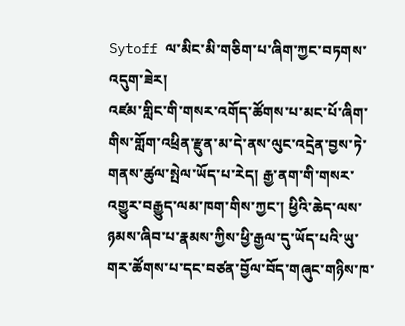Sytoff ལ་མིང་མི་གཅིག་པ་ཞིག་ཀྱང་བཏགས་འདུག་ཟེར།
འཛམ་གླིང་གི་གསར་འགོད་ཚོགས་པ་མང་པོ་ཞིག་གིས་གློག་འཕྲིན་རྫུན་མ་དེ་ནས་ལུང་འདྲེན་བྱས་ཏེ་གནས་ཚུལ་སྤེལ་ཡོད་པ་རེད། རྒྱ་ནག་གི་གསར་འགྱུར་བརྒྱུད་ལམ་ཁག་གིས་ཀྱང་། ཕྱིའི་ཆེད་ལས་ཉམས་ཞིབ་པ་རྣམས་ཀྱིས་ཕྱི་རྒྱལ་དུ་ཡོད་པའི་ཡུ་གར་ཚོགས་པ་དང་བཙན་བྱོལ་བོད་གཞུང་གཉིས་ཁ་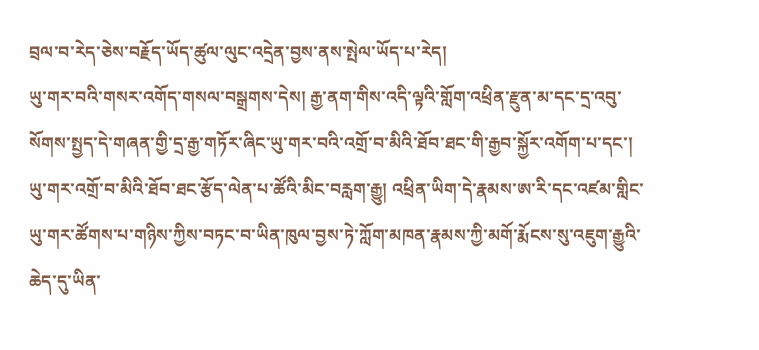བྲལ་བ་རེད་ཅེས་བརྗོད་ཡོད་ཚུལ་ལུང་འདྲེན་བྱས་ནས་སྤེལ་ཡོད་པ་རེད།
ཡུ་གར་བའི་གསར་འགོད་གསལ་བསྒྲགས་དེས། རྒྱ་ནག་གིས་འདི་ལྟའི་གློག་འཕྲིན་རྫུན་མ་དང་དྲ་འབུ་སོགས་སྤྱད་དེ་གཞན་གྱི་དྲ་རྒྱ་གཏོར་ཞིང་ཡུ་གར་བའི་འགྲོ་བ་མིའི་ཐོབ་ཐང་གི་རྒྱབ་སྐྱོར་འགོག་པ་དང་། ཡུ་གར་འགྲོ་བ་མིའི་ཐོབ་ཐང་རྩོད་ལེན་པ་ཚོའི་མིང་བརླག་རྒྱུ། འཕྲིན་ཡིག་དེ་རྣམས་ཨ་རི་དང་འཛམ་གླིང་ཡུ་གར་ཚོགས་པ་གཉིས་ཀྱིས་བཏང་བ་ཡིན་ཁུལ་བྱས་ཏེ་ཀློག་མཁན་རྣམས་ཀྱི་མགོ་རྨོངས་སུ་འཇུག་རྒྱུའི་ཆེད་དུ་ཡིན་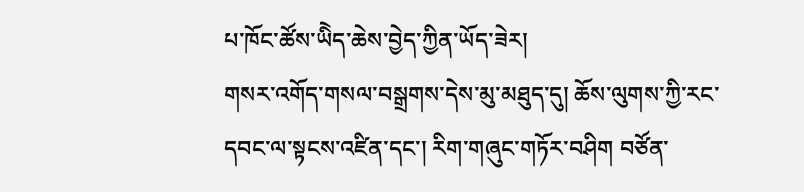པ་ཁོང་ཚོས་ཡིེད་ཆེས་བྱེད་ཀྱིན་ཡོད་ཟེར།
གསར་འགོད་གསལ་བསྒྲགས་དེས་མུ་མཐུད་དུ། ཆོས་ལུགས་ཀྱི་རང་དབང་ལ་སྟངས་འཛིན་དང་། རིག་གཞུང་གཏོར་བཤིག བཙོན་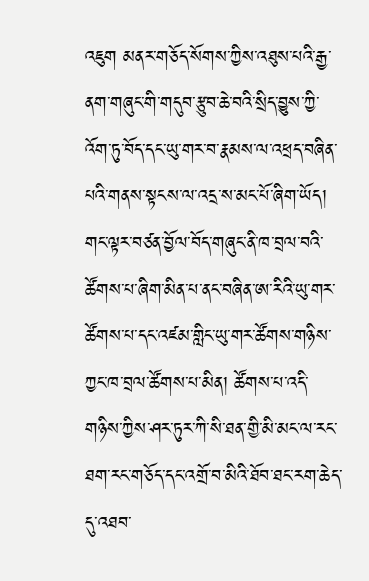འཇུག མནར་གཅོད་སོགས་ཀྱིས་འཐུས་པའི་རྒྱ་ནག་གཞུང་གི་གདུབ་རྩུབ་ཆེ་བའི་སྲིད་བྱུས་ཀྱི་འོག་ཏུ་བོད་དང་ཡུ་གར་བ་རྣམས་ལ་འཕྲད་བཞིན་པའི་གནས་སྟངས་ལ་འདྲ་ས་མང་པོ་ཞིག་ཡོད། གང་ལྟར་བཙན་བྱོལ་བོད་གཞུང་ནི་ཁ་བྲལ་བའི་ཚོགས་པ་ཞིག་མིན་པ་ནང་བཞིན་ཨ་རིའི་ཡུ་གར་ཚོགས་པ་དང་འཛམ་གླིང་ཡུ་གར་ཚོགས་གཉིས་ཀྱང་ཁ་བྲལ་ཚོགས་པ་མིན། ཚོགས་པ་འདི་གཉིས་ཀྱིས་ཤར་ཏུར་ཀི་སི་ཐན་གྱི་མི་མང་ལ་རང་ཐག་རང་གཅོད་དང་འགྲོ་བ་མིའི་ཐོབ་ཐང་རག་ཆེད་དུ་འཐབ་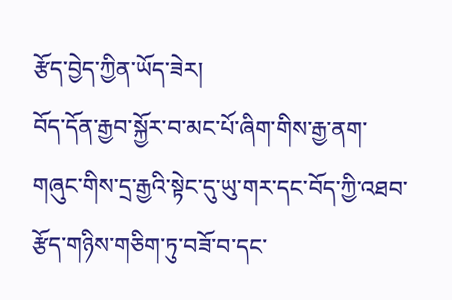རྩོད་བྱེད་ཀྱིན་ཡོད་ཟེར།
བོད་དོན་རྒྱབ་སྐྱོར་བ་མང་པོ་ཞིག་གིས་རྒྱ་ནག་གཞུང་གིས་དྲ་རྒྱའི་སྟེང་དུ་ཡུ་གར་དང་བོད་ཀྱི་འཐབ་རྩོད་གཉིས་གཅིག་ཏུ་བཟོ་བ་དང་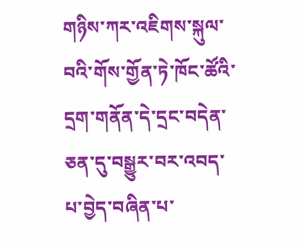གཉིས་ཀར་འཇིགས་སྐུལ་བའི་གོས་གྱོན་ཏེ་ཁོང་ཚོའི་དྲག་གནོན་དེ་དྲང་བདེན་ཅན་དུ་བསྒྱུར་བར་འབད་པ་བྱེད་བཞིན་པ་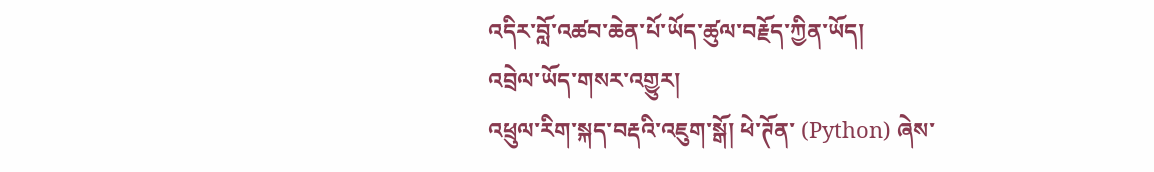འདིར་བློ་འཚབ་ཆེན་པོ་ཡོད་ཚུལ་བརྗོད་ཀྱིན་ཡོད།
འབྲེལ་ཡོད་གསར་འགྱུར།
འཕྲུལ་རིག་སྐད་བརྡའི་འཇུག་སྒོ། ཕེ་ཊོན་ (Python) ཞེས་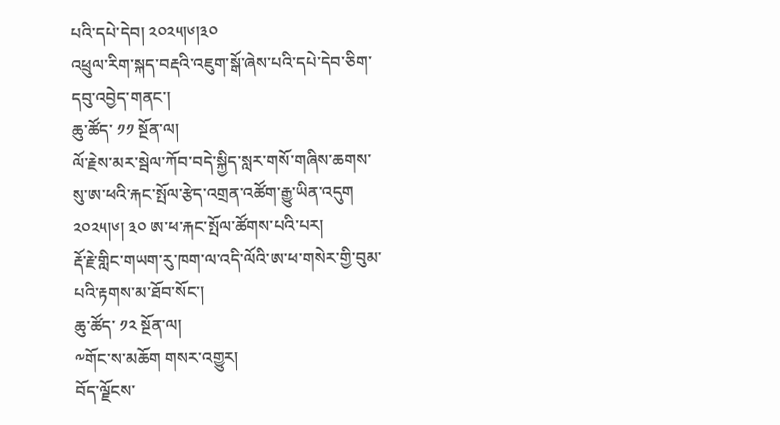པའི་དཔེ་དེབ། ༢༠༢༥།༦།༣༠
འཕྲུལ་རིག་སྐད་བརྡའི་འཇུག་སྒོ་ཞེས་པའི་དཔེ་དེབ་ཅིག་དབུ་འབྱེད་གནང་།
ཆུ་ཚོད་ ༡༡ སྔོན་ལ།
ལོ་རྗེས་མར་སྦེལ་ཀོབ་བདེ་སྐྱིད་སླར་གསོ་གཞིས་ཆགས་སུ་ཨ་ཕའི་རྐང་སྤོལ་རྩེད་འགྲན་འཚོག་རྒྱུ་ཡིན་འདུག ༢༠༢༥།༦། ༣༠ ཨ་ཕ་རྐང་སྤོལ་ཚོགས་པའི་པར།
རྡོ་རྗེ་གླིང་གཡག་རུ་ཁག་ལ་འདི་ལོའི་ཨ་ཕ་གསེར་གྱི་བུམ་པའི་རྟགས་མ་ཐོབ་སོང་།
ཆུ་ཚོད་ ༡༢ སྔོན་ལ།
༸གོང་ས་མཆོག གསར་འགྱུར།
བོད་ལྗོངས་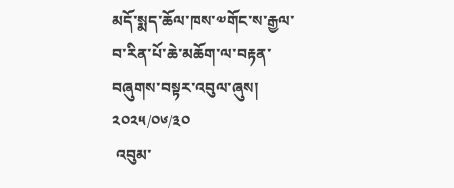མདོ་སྨད་ཆོལ་ཁས་༧གོང་ས་རྒྱལ་བ་རིན་པོ་ཆེ་མཆོག་ལ་བརྟན་བཞུགས་བསྟར་འབུལ་ཞུས།
༢༠༢༥/༠༦/༣༠
 འབུམ་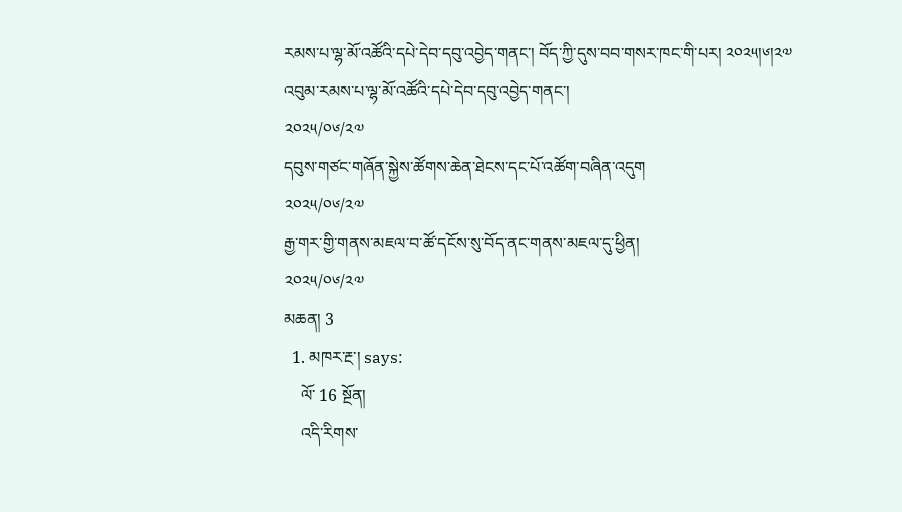རམས་པ་ལྷ་མོ་འཚོའི་དཔེ་དེབ་དབུ་འབྱེད་གནང་། བོད་ཀྱི་དུས་བབ་གསར་ཁང་གི་པར། ༢༠༢༥།༦།༢༧
འབུམ་རམས་པ་ལྷ་མོ་འཚོའི་དཔེ་དེབ་དབུ་འབྱེད་གནང་།
༢༠༢༥/༠༦/༢༧
དབུས་གཙང་གཞོན་སྐྱེས་ཚོགས་ཆེན་ཐེངས་དང་པོ་འཚོག་བཞིན་འདུག
༢༠༢༥/༠༦/༢༧
རྒྱ་གར་གྱི་གནས་མཇལ་བ་ཚོ་དངོས་སུ་བོད་ནང་གནས་མཇལ་དུ་ཕྱིན།
༢༠༢༥/༠༦/༢༧
མཆན། 3
  1. མཁར་རྔ་། says:
    ལོ་ 16 སྔོན།
    འདི་རིགས་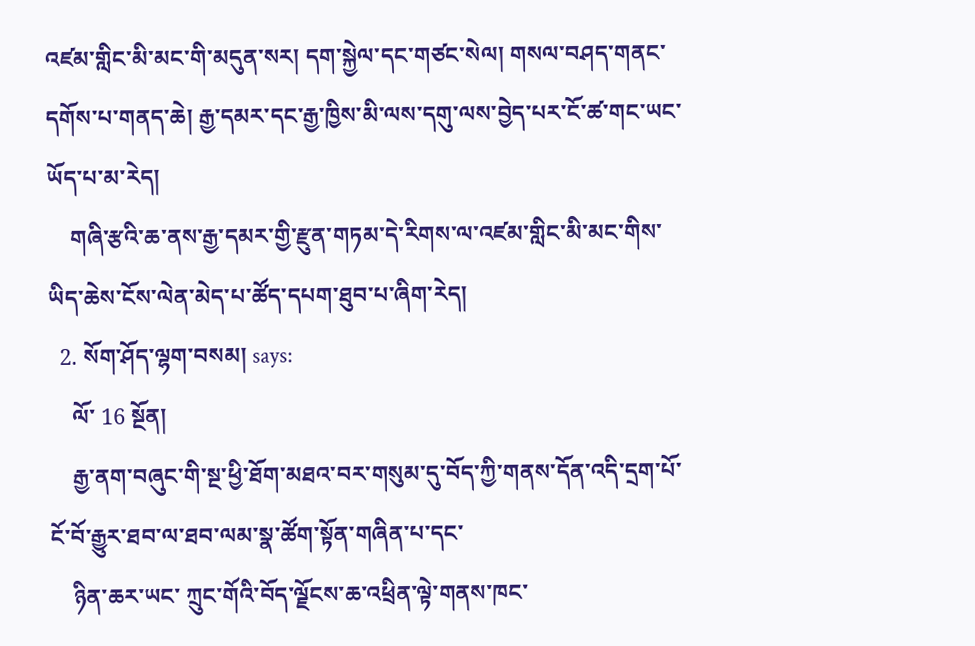འཛམ་གླིང་མི་མང་གི་མདུན་སར། དག་སྐྱེལ་དང་གཙང་སེལ། གསལ་བཤད་གནང་དགོས་པ་གནད་ཆེ། རྒྱ་དམར་དང་རྒྱ་ཁྱིས་མི་ལས་དགུ་ལས་བྱེད་པར་ངོ་ཚ་གང་ཡང་ཡོད་པ་མ་རེད།
    གཞི་རྩའི་ཆ་ནས་རྒྱ་དམར་གྱི་རྫུན་གཏམ་དེ་རིགས་ལ་འཛམ་གླིང་མི་མང་གིས་ཡིད་ཆེས་ངོས་ལེན་མེད་པ་ཚོད་དཔག་ཐུབ་པ་ཞིག་རེད།
  2. སོག་ཤོད་ལྷག་བསམ། says:
    ལོ་ 16 སྔོན།
    རྒྱ་ནག་བཞུང་གི་སྔ་ཕྱི་ཐོག་མཐའ་བར་གསུམ་དུ་བོད་ཀྱི་གནས་དོན་འདི་དྲག་པོ་ངོ་བོ་རྒྱུར་ཐབ་ལ་ཐབ་ལམ་སྣ་ཚོག་སྟོན་གཞིན་པ་དང་
    ཉིན་ཆར་ཡང་ ཀྲུང་གོའི་བོད་ལྗོངས་ཆ་འཕྲིན་ལྟེ་གནས་ཁང་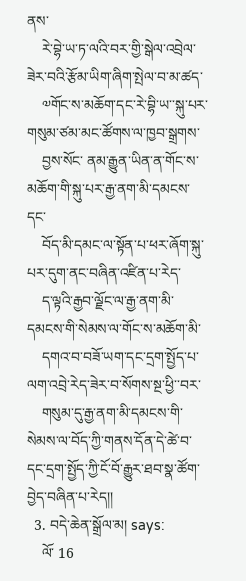ནས་
    རེ་བྷེ་ཡ་ཏ་ལའི་བར་གྱི་སྒེལ་འབྲེལ་ཟེར་བའི་རྩོམ་ཡིག་ཞིག་སྤེལ་བ་མ་ཚད་
    ༧གོང་ས་མཆོག་དང་རེ་བྷི་ཡ་་སྐུ་པར་གསུམ་ཙམ་མང་ཚོགས་ལ་ཁྱབ་སྒྲགས་
    བྱས་སོང་ ནམ་རྒྱུན་ཡིན་ན་གོང་ས་མཆོག་གི་སྐུ་པར་རྒྱ་ནག་མི་དམངས་དང་
    བོད་མི་དམང་ལ་སྟོན་པ་ཕར་ཞོག་སྐུ་པར་དུག་ནང་བཞིན་འཛིན་པ་རེད་
    ད་ལྟའི་རྒྱབ་ལྗོང་ལ་རྒྱ་ནག་མི་དམངས་གི་སེམས་ལ་གོང་ས་མཆོག་མི་
    དགའ་བ་བཟོ་ཡག་དང་དྲག་སྤྱོད་པ་ལག་འབྲེ་རེད་ཟེར་བ་སོགས་སྔ་ཕྱི་་བར་
    གསུམ་དུ་རྒྱ་ནག་མི་དམངས་གི་སེམས་ལ་བོད་ཀྱི་གནས་དོན་དེ་ཚེ་བ་དང་དྲག་སྤྱོད་ཀྱི་ངོ་བོ་རྒྱུར་ཐབ་སྣ་ཚོག་བྱེད་བཞིན་པ་རེད།།
  3. བདེ་ཆེན་སྒྲོལ་མ། says:
    ལོ་ 16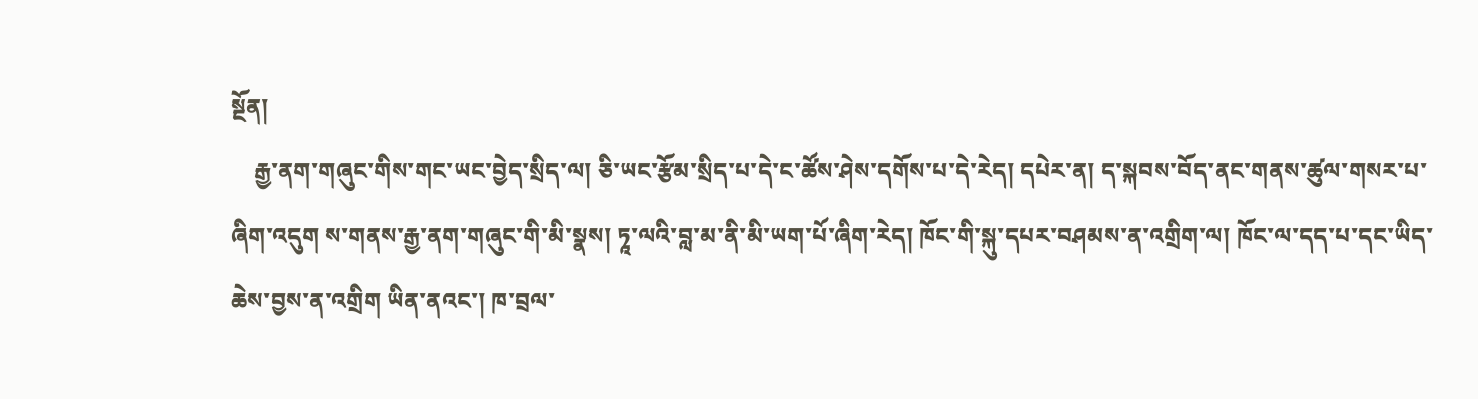སྔོན།
    རྒྱ་ནག་གཞུང་གིས་གང་ཡང་བྱེད་སྲིད་ལ། ཅི་ཡང་རྩོམ་སྲིད་པ་དེ་ང་ཚོས་ཤེས་དགོས་པ་དེ་རེད། དཔེར་ན། ད་སྐབས་བོད་ནང་གནས་ཚུལ་གསར་པ་ཞིག་འདུག ས་གནས་རྒྱ་ནག་གཞུང་གི་མི་སྣས། ཏཱ་ལའི་བླ་མ་ནི་མི་ཡག་པོ་ཞིག་རེད། ཁོང་གི་སྐུ་དཔར་བཤམས་ན་འགྲིག་ལ། ཁོང་ལ་དད་པ་དང་ཡིད་ཆེས་བྱས་ན་འགྲིག ཡིན་ནའང་། ཁ་བྲལ་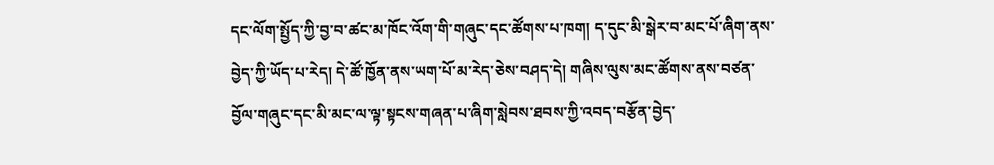དང་ལོག་སྤྱོད་ཀྱི་བྱ་བ་ཚང་མ་ཁོང་འོག་གི་གཞུང་དང་ཚོགས་པ་ཁག། ད་དུང་མི་སྒེར་བ་མང་པོ་ཞིག་ནས་བྱེད་ཀྱི་ཡོད་པ་རེད། དེ་ཚོ་ཁྱོན་ནས་ཡག་པོ་མ་རེད་ཅེས་བཤད་དེ། གཞིས་ལུས་མང་ཚོགས་ནས་བཙན་བྱོལ་གཞུང་དང་མི་མང་ལ་ལྟ་སྟངས་གཞན་པ་ཞིག་སླེབས་ཐབས་ཀྱི་འབད་བརྩོན་བྱེད་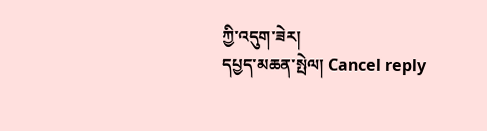ཀྱི་འདུག་ཟེར།
དཔྱད་མཆན་སྤེལ། Cancel reply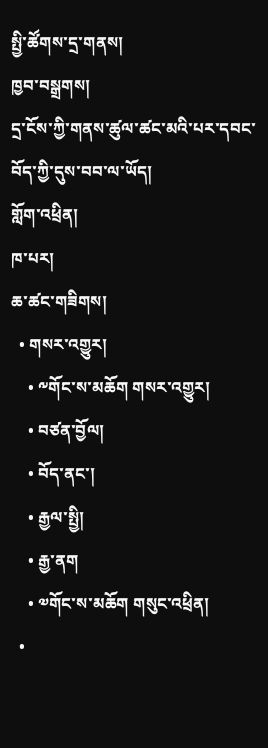སྤྱི་ཚོགས་དྲ་གནས།
ཁྱབ་བསྒྲགས།
དྲ་ངོས་ཀྱི་གནས་ཚུལ་ཚང་མའི་པར་དབང་བོད་ཀྱི་དུས་བབ་ལ་ཡོད།
གློག་འཕྲིན།
ཁ་པར།
ཆ་ཚང་གཟིགས།
  • གསར་འགྱུར།
    • ༸གོང་ས་མཆོག གསར་འགྱུར།
    • བཙན་བྱོལ།
    • བོད་ནང་།
    • རྒྱལ་སྤྱི།
    • རྒྱ་ནག
    • ༧གོང་ས་མཆོག གསུང་འཕྲིན།
  •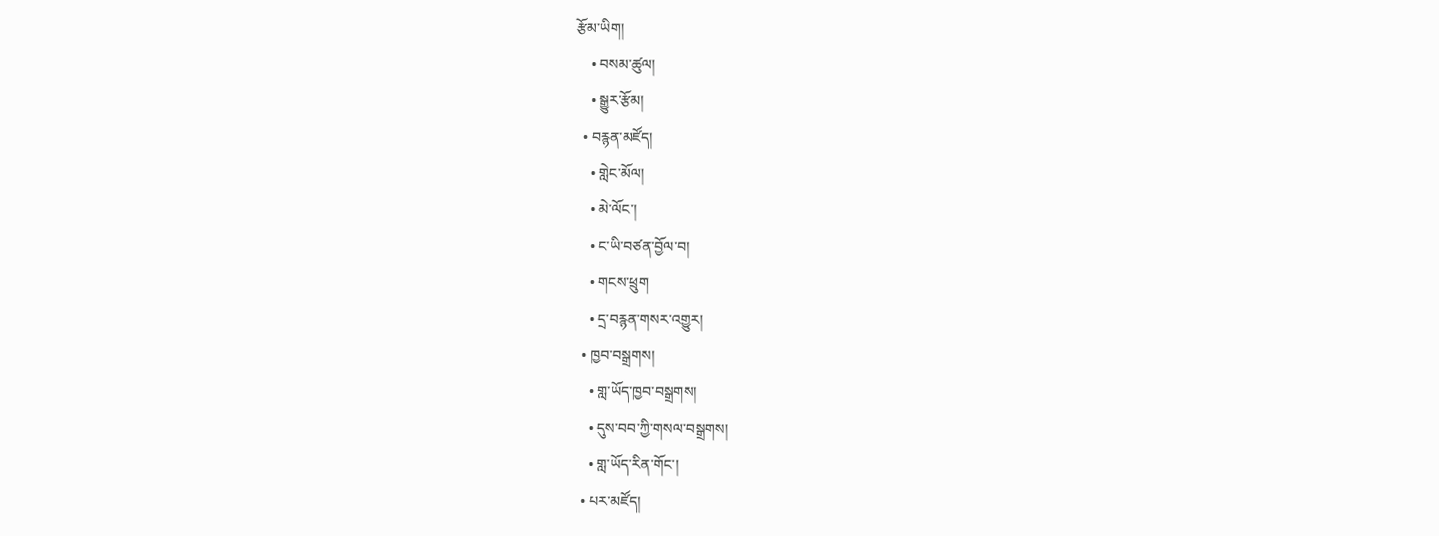རྩོམ་ཡིག།
    • བསམ་ཚུལ།
    • སྒྱུར་རྩོམ།
  • བརྙན་མཛོད།
    • གླེང་མོལ།
    • མེ་ལོང་།
    • ང་ཡི་བཙན་བྱོལ་བ།
    • གངས་ཕྲུག
    • དྲ་བརྙན་གསར་འགྱུར།
  • ཁྱབ་བསྒྲགས།
    • གླ་ཡོད་ཁྱབ་བསྒྲགས།
    • དུས་བབ་ཀྱི་གསལ་བསྒྲགས།
    • གླ་ཡོད་རིན་གོང་།
  • པར་མཛོད།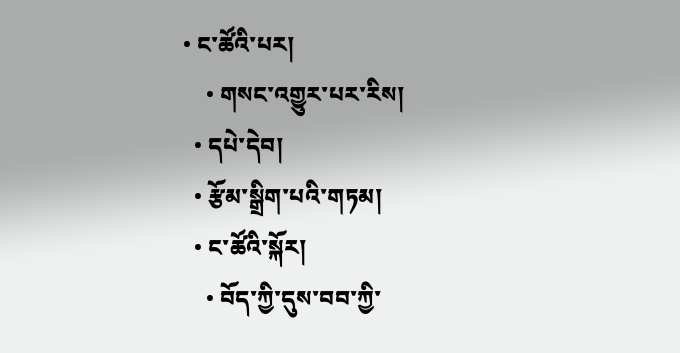• ང་ཚོའི་པར།
    • གསང་འགྱུར་པར་རིས།
  • དཔེ་དེབ།
  • རྩོམ་སྒྲིག་པའི་གཏམ།
  • ང་ཚོའི་སྐོར།
    • བོད་ཀྱི་དུས་བབ་ཀྱི་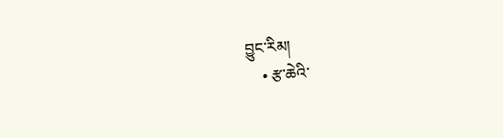བྱུང་རིམ།
    • རྩ་ཆེའི་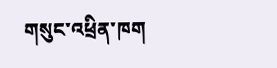གསུང་འཕྲིན་ཁག